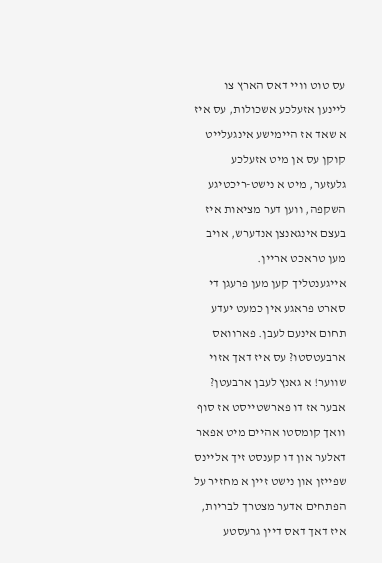עס טוט וויי דאס הארץ צו ליינען אזעלכע אשכולות, עס איז א שאד אז היימישע אינגעלייט קוקן עס אן מיט אזעלכע גלעזער, מיט א נישט-ריכטיגע השקפה, ווען דער מציאות איז בעצם אינגאנצן אנדערש, אויב מען טראכט אריין.
אייגענטליך קען מען פרעגן די סארט פראגע אין כמעט יעדע תחום אינעם לעבן. פארוואס ארבעטסטו? עס איז דאך אזוי שווער! א גאנץ לעבן ארבעטן? אבער אז דו פארשטייסט אז סוף וואך קומסטו אהיים מיט אפאר דאלער און דו קענסט זיך אליינס שפייזן און נישט זיין א מחזיר על הפתחים אדער מצטרך לבריות, איז דאך דאס דיין גרעסטע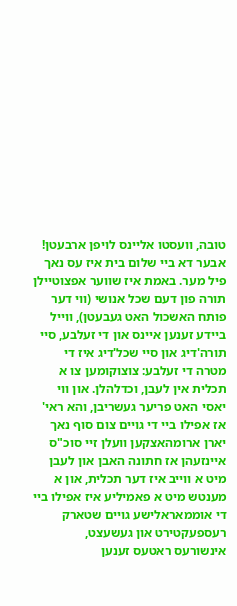טובה, וועסטו אליינס לויפן ארבעטן!
אבער דא ביי שלום בית איז עס נאך פיל מער. באמת איז שווער אפצוטיילן תורה פון דעם שכל אנושי (ווי דער פותח האשכול האט געבעטן), ווייל ביידע זענען איינס און די זעלבע, סיי תורה'דיג און סיי שכל'דיג איז די מטרה די זעלבע: צוצוקומען צו א תכלית אין לעבן, וכדלהלן. און ווי יאסי האט פריער געשריבן, והא ראי' אז אפילו ביי די גויים צום סוף נאך יארן ארומהאצקען וועלן זיי סוכ"ס איינזעהן אז חתונה האבן און לעבן מיט א ווייב איז דער תכלית, און א מענטש מיט א פאמיליע איז אפילו ביי די אוממאראלישע גויים שטארק רעספעקטירט און געשעצט, אינשורעס ראטעס זענען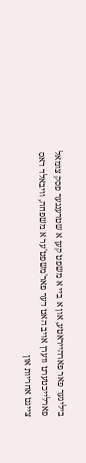ביליגער פאר פארהייראטע, און א ביי א משפט קען א שטרענגער פסק צומאל פארלייכטערט ווערן אויב האט דער פאר'משפט'ער א משפחה, וויבאלד דאס צייגט אחריות און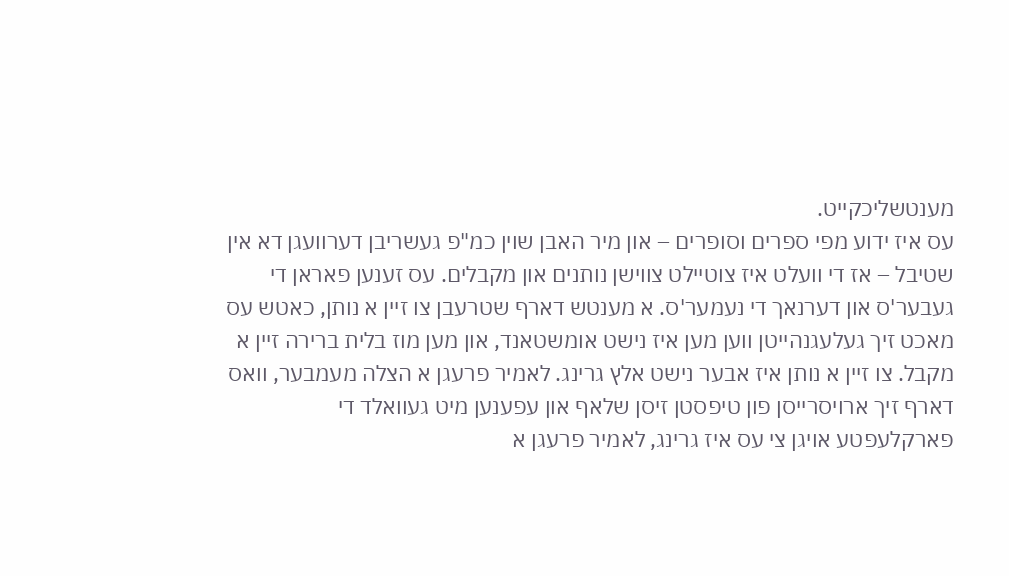מענטשליכקייט.
עס איז ידוע מפי ספרים וסופרים – און מיר האבן שוין כמ"פ געשריבן דערוועגן דא אין שטיבל – אז די וועלט איז צוטיילט צווישן נותנים און מקבלים. עס זענען פאראן די געבער'ס און דערנאך די נעמער'ס. א מענטש דארף שטרעבן צו זיין א נותן, כאטש עס מאכט זיך געלעגנהייטן ווען מען איז נישט אומשטאנד, און מען מוז בלית ברירה זיין א מקבל. צו זיין א נותן איז אבער נישט אלץ גרינג. לאמיר פרעגן א הצלה מעמבער, וואס דארף זיך ארויסרייסן פון טיפסטן זיסן שלאף און עפענען מיט געוואלד די פארקלעפטע אויגן צי עס איז גרינג, לאמיר פרעגן א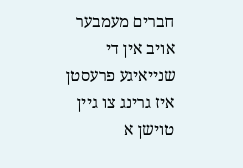חברים מעמבער אויב אין די שנייאיגע פרעסטן איז גרינג צו גיין טוישן א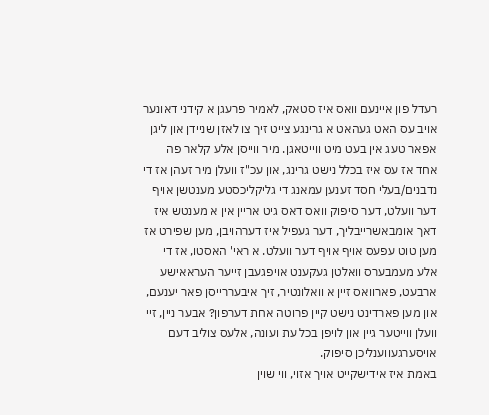רעדל פון איינעם וואס איז סטאק, לאמיר פרעגן א קידני דאונער אויב עס האט געהאט א גרינגע צייט זיך צו לאזן שניידן און ליגן אפאר טעג אין בעט מיט ווייטאגן. מיר ווייסן אלע קלאר פה אחד אז עס איז בכלל נישט גרינג, און עכ"ז וועלן מיר זעהן אז די נדבנים/בעלי חסד זענען עמאנג די גליקליכסטע מענטשן אויף דער וועלט, דער סיפוק וואס דאס גיט אריין אין א מענטש איז דאך אומבאשרייבליך, דער געפיל איז דערהויבן, מען שפירט אז מען טוט עפעס אויף אויף דער וועלט. א ראי' האסטו, אז די אלע מעמבערס וואלטן געקענט אויפגעבן זייער העראאישע ארבעט, פארוואס זיין א וואלונטיר, זיך איבעררייסן פאר יענעם, און מען פארדינט נישט קיין פרוטה אחת דערפון? אבער ניין, זיי וועלן ווייטער גיין און לויפן בכל עת ועונה, אלעס צוליב דעם אויסערגעווענליכן סיפוק.
באמת איז אידישקייט אויך אזוי, ווי שוין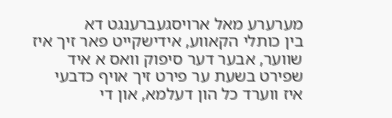מערערע מאל ארויסגעברענגט דא
בין כותלי הקאווע, אידישקייט פאר זיך איז שווער, אבער דער סיפוק וואס א איד שפירט בשעת ער פירט זיך אויף כדבעי איז ווערד כל הון דעלמא, און די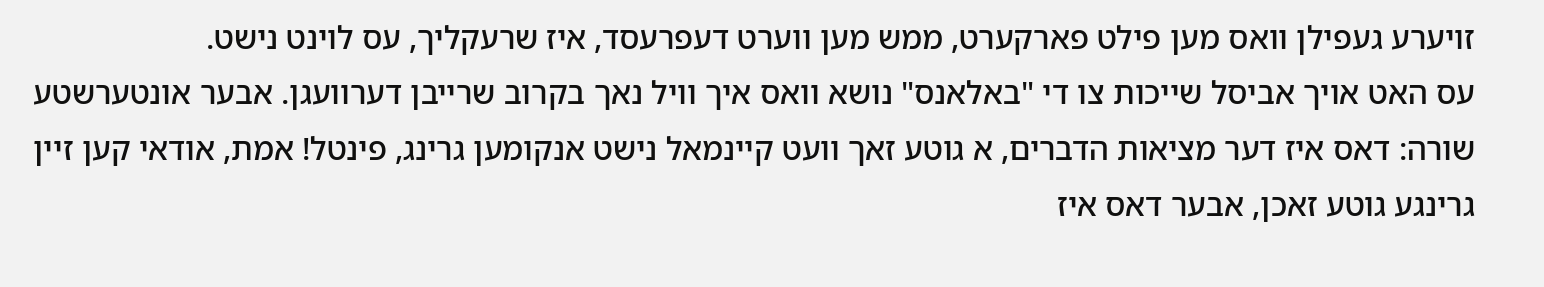זויערע געפילן וואס מען פילט פארקערט, ממש מען ווערט דעפרעסד, איז שרעקליך, עס לוינט נישט.
עס האט אויך אביסל שייכות צו די "באלאנס" נושא וואס איך וויל נאך בקרוב שרייבן דערוועגן. אבער אונטערשטע שורה: דאס איז דער מציאות הדברים, א גוטע זאך וועט קיינמאל נישט אנקומען גרינג, פינטל! אמת, אודאי קען זיין גרינגע גוטע זאכן, אבער דאס איז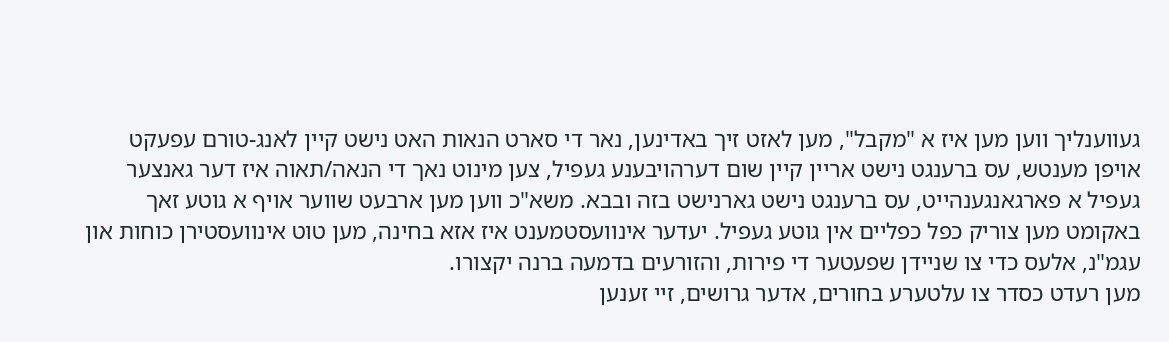געווענליך ווען מען איז א "מקבל", מען לאזט זיך באדינען, נאר די סארט הנאות האט נישט קיין לאנג-טורם עפעקט אויפן מענטש, עס ברענגט נישט אריין קיין שום דערהויבענע געפיל, צען מינוט נאך די הנאה/תאוה איז דער גאנצער געפיל א פארגאנגענהייט, עס ברענגט נישט גארנישט בזה ובבא. משא"כ ווען מען ארבעט שווער אויף א גוטע זאך באקומט מען צוריק כפל כפליים אין גוטע געפיל. יעדער אינוועסטמענט איז אזא בחינה, מען טוט אינוועסטירן כוחות און עגמ"נ, אלעס כדי צו שניידן שפעטער די פירות, והזורעים בדמעה ברנה יקצורו.
מען רעדט כסדר צו עלטערע בחורים, אדער גרושים, זיי זענען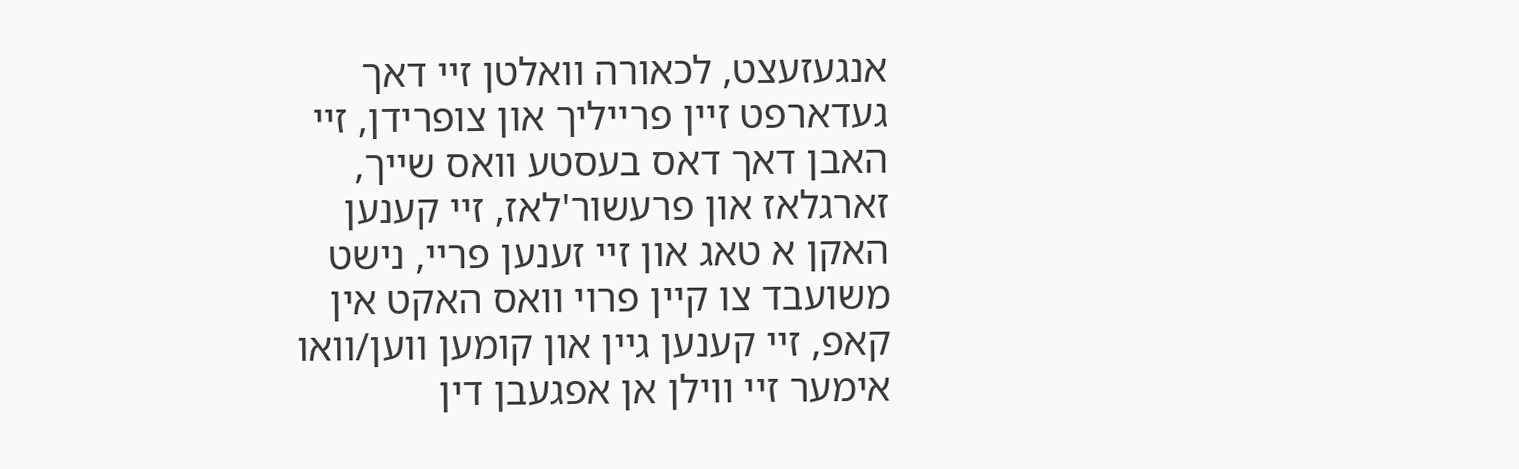אנגעזעצט, לכאורה וואלטן זיי דאך געדארפט זיין פרייליך און צופרידן, זיי האבן דאך דאס בעסטע וואס שייך, זארגלאז און פרעשור'לאז, זיי קענען האקן א טאג און זיי זענען פריי, נישט משועבד צו קיין פרוי וואס האקט אין קאפ, זיי קענען גיין און קומען ווען/וואו אימער זיי ווילן אן אפגעבן דין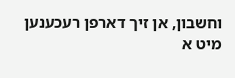וחשבון, אן זיך דארפן רעכענען מיט א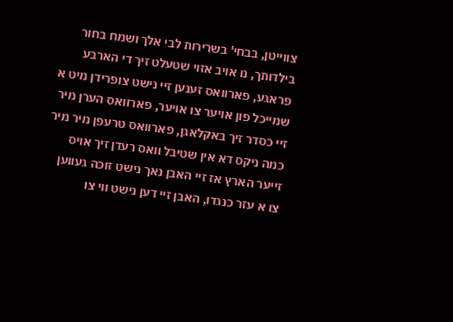צווייטן, בבחי' בשרירות לבי אלך ושמח בחור בילדותך, נו אויב אזוי שטעלט זיך די הארבע פראגע, פארוואס זענען זיי נישט צופרידן מיט א שמייכל פון אויער צו אויער, פארוואס הערן מיר זיי כסדר זיך באקלאגן, פארוואס טרעפן מיר מיר כמה ניקס דא אין שטיבל וואס רעדן זיך אויס זייער הארץ אז זיי האבן נאך נישט זוכה געווען צו א עזר כנגדו, האבן זיי דען נישט ווי צו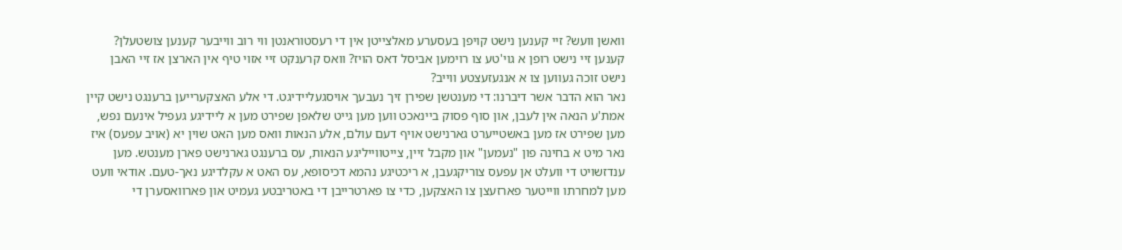וואשן וועש? זיי קענען נישט קויפן בעסערע מאלצייטן אין די רעסטוראנטן ווי רוב ווייבער קענען צושטעלן? קענען זיי נישט רופן א גוי'טע צו רוימען אביסל דאס הויז? וואס קרענקט זיי אזוי טיף אין הארצן אז זיי האבן נישט זוכה געווען צו א אנגעזעצטע ווייב?
נאר הוא הדבר אשר דיברנו: די מענטשן שפירן זיך נעבעך אויסגעליידיגט. די אלע האצקערייען ברענגט נישט קיין אמת'ע הנאה אין לעבן, און סוף פסוק ביינאכט ווען מען גייט שלאפן שפירט מען א ליידיגע געפיל אינעם נפש, מען שפירט אז מען באשטייערט גארנישט אויף דעם עולם, אלע הנאות וואס מען האט שוין יא (אויב עפעס) איז נאר מיט א בחינה פון "נעמען" און מקבל זיין, צייטווייליגע הנאות, עס ברענגט גארנישט פארן מענטש. מען ענדזשויט די וועלט אן עפעס צוריקגעבן, א ריכטיגע נהמא דכיסופא, עס האט א עקלדיגע נאך-טעם. אודאי וועט מען למחרתו ווייטער פארזעצן צו האצקען, כדי צו פארטרייבן די באטריבטע געמיט און פארוואסערן די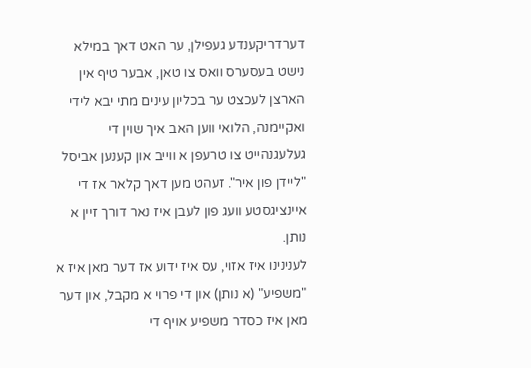דערדריקענדע געפילן, ער האט דאך במילא נישט בעסערס וואס צו טאן, אבער טיף אין הארצן לעכצט ער בכליון עינים מתי יבא לידי ואקיימנה, הלואי ווען האב איך שוין די געלעגנהייט צו טרעפן א ווייב און קענען אביסל "ליידן פון איר". זעהט מען דאך קלאר אז די איינציגסטע וועג פון לעבן איז נאר דורך זיין א נותן.
לענינינו איז אזוי, עס איז ידוע אז דער מאן איז א "משפיע" (א נותן) און די פרוי א מקבל, און דער מאן איז כסדר משפיע אויף די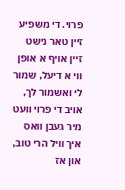פרוי. די משפיע זיין טאר נישט זיין אויף א אופן ווי א דיעל, שמור לי ואשמור לך, אויב די פרוי וועט מיר געבן וואס איך וויל הרי טוב, און אז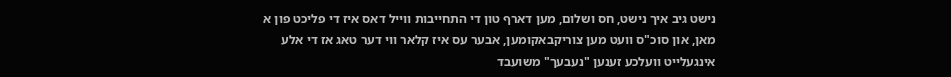נישט גיב איך נישט, חס ושלום, מען דארף טון די התחייבות ווייל דאס איז די פליכט פון א מאן, און סוכ"ס וועט מען צוריקבאקומען, אבער עס איז קלאר ווי דער טאג אז די אלע אינגעלייט וועלכע זענען "נעבעך" משועבד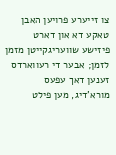צו זייערע פרויען האבן טאקע דא און דארט פיזישע שוועריגקייטן מזמן לזמן; אבער די רעווארדס זענען דאך עפעס מורא'דיג, מען פילט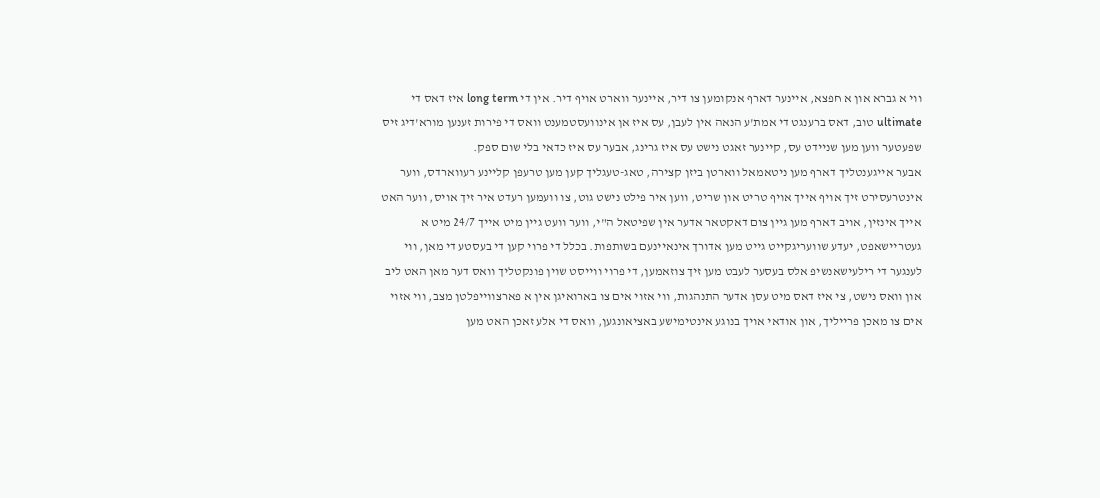ווי א גברא און א חפצא, איינער דארף אנקומען צו דיר, איינער ווארט אויף דיר. אין די long term איז דאס די ultimate טוב, דאס ברענגט די אמת'ע הנאה אין לעבן, עס איז אן אינוועסטמענט וואס די פירות זענען מורא'דיג זיס שפעטער ווען מען שניידט עס, קיינער זאגט נישט עס איז גרינג, אבער עס איז כדאי בלי שום ספק.
אבער אייגענטליך דארף מען ניטאמאל ווארטן ביזן קצירה, טאג-טעגליך קען מען טרעפן קליינע רעווארדס, ווער אינטרעסירט זיך אויף אייך אויף טריט און שריט, ווען איר פילט נישט גוט, צו וועמען רעדט איר זיך אויס, ווער האט אייך אינזין, אויב דארף מען גיין צום דאקטאר אדער אין שפיטאל ה"י, ווער וועט גיין מיט אייך 24/7 מיט א געטריישאפט, יעדע שוועריגקייט גייט מען אדורך אינאיינעם בשותפות. בכלל די פרוי קען די בעסטע די מאן, ווי לענגער די רילעישאנשיפ אלס בעסער לעבט מען זיך צוזאמען, די פרוי ווייסט שוין פונקטליך וואס דער מאן האט ליב און וואס נישט, צי איז דאס מיט עסן אדער התנהגות, ווי אזוי אים צו בארואיגן אין א פארצווייפלטן מצב, ווי אזוי אים צו מאכן פרייליך, און אודאי אויך בנוגע אינטימישע באציאונגען, וואס די אלע זאכן האט מען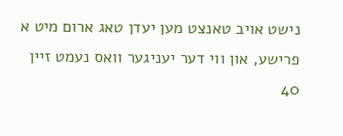נישט אויב טאנצט מען יעדן טאג ארום מיט א פרישע, און ווי דער יעניגער וואס נעמט זיין 40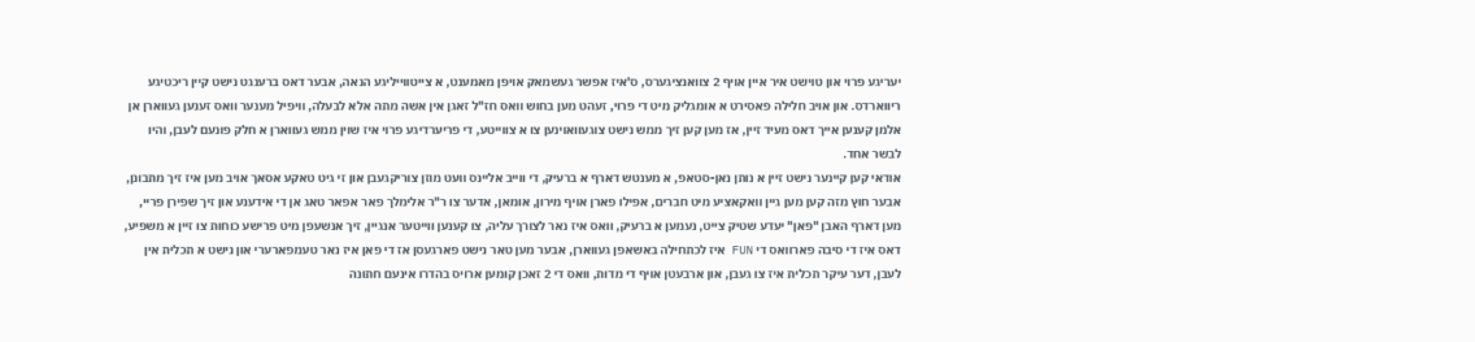יעריגע פרוי און טוישט איר איין אויף 2 צוואנציגערס, ס'איז אפשר געשמאק אויפן מאמענט, א צייטווייליגע הנאה, אבער דאס ברענגט נישט קיין ריכטיגע ריווארדס. און אויב חלילה פאסירט א אומגליק מיט די פרוי, זעהט מען בחוש וואס חז"ל זאגן אין אשה מתה אלא לבעלה, וויפיל מענער וואס זענען געווארן אן אלמן קענען אייך דאס מעיד זיין, אז מען קען זיך ממש נישט צוגעוואוינען צו א צווייטע, די פריערדיגע פרוי איז שוין ממש געווארן א חלק פונעם לעבן, והיו לבשר אחד.
אודאי קען קיינער נישט זיין א נותן נאן-סטאפ, א מענטש דארף א ברעיק, די ווייב אליינס וועט מוזן צוריקגעבן און זי גיט טאקע אסאך אויב מען איז זיך מתבונן, אבער חוץ מזה קען מען גיין וואקאציע מיט חברים, אפילו פארן אויף מירון, אומאן, אדער צו ר"ר אלימלך פאר אפאר טאג אן די אידענע און זיך שפירן פריי, מען דארף האבן "פאן" יעדע שטיק צייט, נעמען א ברעיק, וואס איז נאר לצורך עליה, צו קענען ווייטער אנגיין, זיך אנשעפן מיט פרישע כוחות צו זיין א משפיע, דאס איז די סיבה פארוואס די FUN איז לכתחילה באשאפן געווארן, אבער מען טאר נישט פארגעסן אז די פאן איז נאר טעמפארערי און נישט א תכלית אין לעבן, דער עיקר תכלית איז צו געבן, און ארבעטן אויף די מדות, וואס די 2 זאכן קומען ארויס בהדרו אינעם חתונה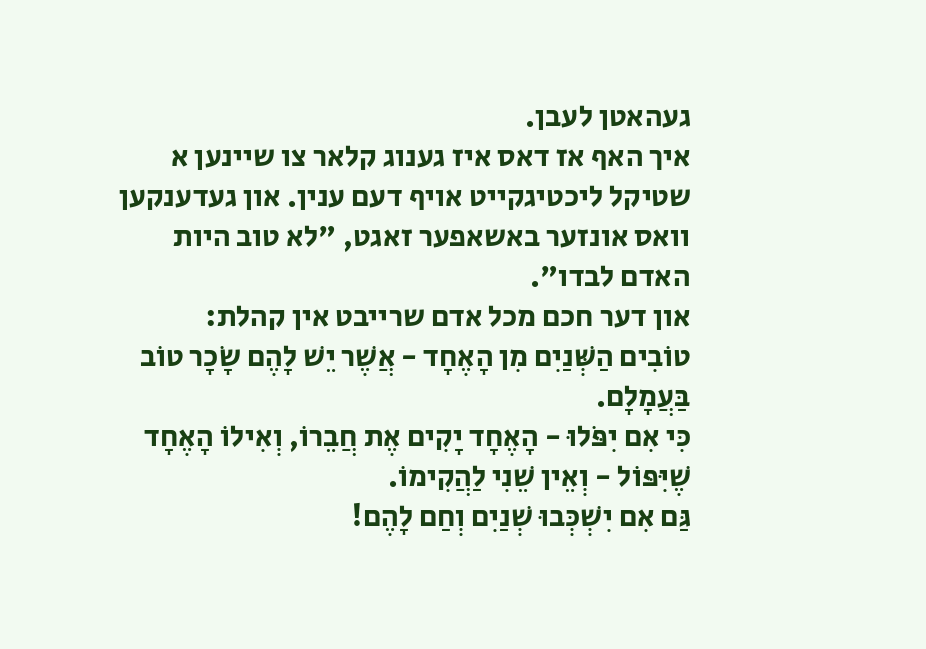געהאטן לעבן.
איך האף אז דאס איז גענוג קלאר צו שיינען א שטיקל ליכטיגקייט אויף דעם ענין. און געדענקען וואס אונזער באשאפער זאגט, "לא טוב היות האדם לבדו".
און דער חכם מכל אדם שרייבט אין קהלת:
טוֹבִים הַשְּׁנַיִם מִן הָאֶחָד - אֲשֶׁר יֵשׁ לָהֶם שָׂכָר טוֹב בַּעֲמָלָם.
כִּי אִם יִפֹּלוּ - הָאֶחָד יָקִים אֶת חֲבֵרוֹ, וְאִילוֹ הָאֶחָד שֶׁיִּפּוֹל - וְאֵין שֵׁנִי לַהֲקִימוֹ.
גַּם אִם יִשְׁכְּבוּ שְׁנַיִם וְחַם לָהֶם!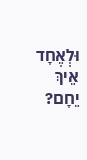וּלְאֶחָד אֵיךְ יֵחָם?